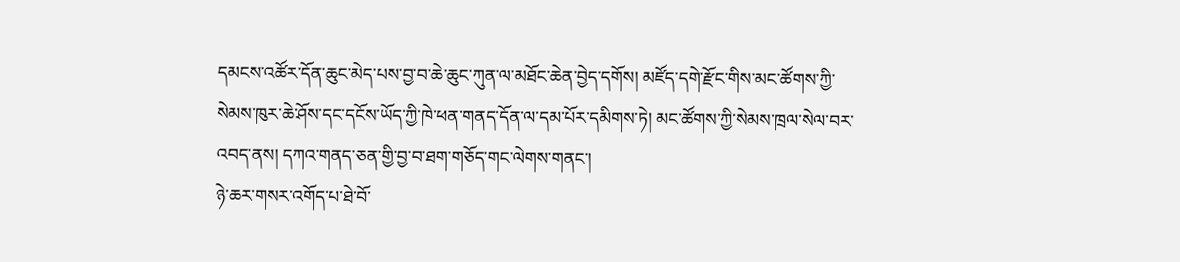དམངས་འཚོར་དོན་ཆུང་མེད་པས་བྱ་བ་ཆེ་ཆུང་ཀུན་ལ་མཐོང་ཆེན་བྱེད་དགོས། མཛོད་དགེ་རྫོང་གིས་མང་ཚོགས་ཀྱི་སེམས་ཁུར་ཆེ་ཤོས་དང་དངོས་ཡོད་ཀྱི་ཁེ་ཕན་གནད་དོན་ལ་དམ་པོར་དམིགས་ཏེ། མང་ཚོགས་ཀྱི་སེམས་ཁྲལ་སེལ་བར་འབད་ནས། དཀའ་གནད་ཅན་གྱི་བྱ་བ་ཐག་གཅོད་གང་ལེགས་གནང་།
ཉེ་ཆར་གསར་འགོད་པ་ཐེ་བོ་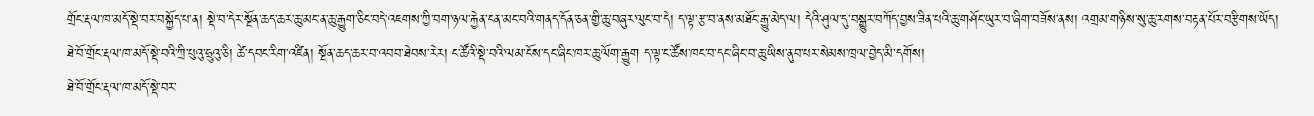གྲོང་རྡལ་ཁ་མདོ་སྡེ་བར་བསྐྱོད་པ་ན། སྡེ་བ་དེར་སྔོན་ཆད་ཆར་ཆུ་མང་ན་ཆུ་རྒྱུག་ཅིང་བདེ་འཇགས་ཀྱི་བག་ཉལ་རྐྱེན་ངན་མང་བའི་གནད་དོན་ཅན་གྱི་ཆུ་བཞུར་ལུང་བ་དེ། ད་ལྟ་རྩ་བ་ནས་མཐོང་རྒྱུ་མེད་ལ། དེའི་ཤུལ་དུ་བསྒྱུར་བཀོད་བྱས་ཟིན་པའི་ཆུ་གཤོང་ཡུར་བ་ཞིག་བཟོས་ནས། འགྲམ་གཉིས་སུ་ཆུ་རགས་བརྟན་པོར་བརྩིགས་ཡོད།
ཐེ་བོ་གྲོང་རྡལ་ཁ་མདོ་སྡེ་བའི་ཀྲི་པུའུ་ཧྲུའུ་ཅི། ཚེ་དབང་རིག་འཛིན། སྔོན་ཆད་ཆར་བ་འབབ་ཐེབས་རེར། ང་ཚོའི་སྡེ་བའི་ལམ་ངོས་དང་ཞིང་ཁར་ཆུ་ལོག་རྒྱུག ད་ལྟ་ང་ཚོས་ཁང་བ་དང་ཞིང་བ་ཆུ་ཡིས་ནུབ་པར་སེམས་ཁྲལ་བྱེད་མི་དགོས།
ཐེ་བོ་གྲོང་རྡལ་ཁ་མདོ་སྡེ་བར་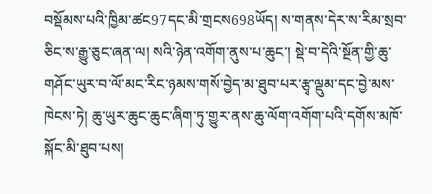བསྡོམས་པའི་ཁྱིམ་ཚང97དང་མི་གྲངས698ཡོད། ས་གནས་དེར་ས་རིམ་སྲབ་ཅིང་ས་རྒྱུ་ཅུང་ཞན་ལ། སའི་ཉེན་འགོག་ནུས་པ་ཆུང་། སྡེ་བ་དེའི་སྔོན་གྱི་ཆུ་གཤོང་ཡུར་བ་ལོ་མང་རིང་ཉམས་གསོ་བྱེད་མ་ཐུབ་པར་རྩྭ་ལྡུམ་དང་བྱེ་མས་ཁེངས་ཏེ། ཆུ་ཡུར་ཆུང་ཆུང་ཞིག་ཏུ་གྱུར་ནས་ཆུ་ལོག་འགོག་པའི་དགོས་མཁོ་སྐོང་མི་ཐུབ་པས།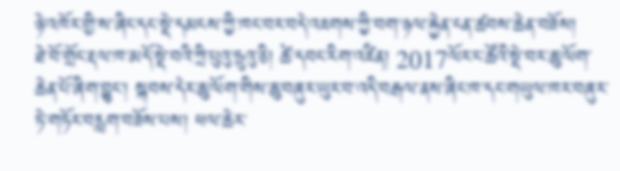ཉེ་འཁོར་གྱི་ས་ཞིང་དང་སྡེ་དམངས་ཀྱི་ཁང་བར་བདེ་འཇགས་ཀྱི་བག་ཉལ་རྐྱེན་ངན་ཚབས་ཆེན་བཟོས།
ཐེ་བོ་གྲོང་རྡལ་ཁ་མདོ་སྡེ་བའི་ཀྲི་པུའུ་ཧྲུའུ་ཅི། ཚེ་དབང་རིག་འཛིན། 2017ལོར་ང་ཚོའི་སྡེ་བར་ཆུ་ལོག་ཆེན་པོ་ཞིག་བྱུང་། སྐབས་དེར་ཆུ་ལོག་གིས་ཆུ་བཞུར་ཡུར་བ་འདི་བརྒལ་ནས་ཞིང་ཁ་དང་གཡུལ་ཁར་བཞུར་ཏེ་གཏོར་བརླག་བཟོས་པས། ཕལ་ཆེར་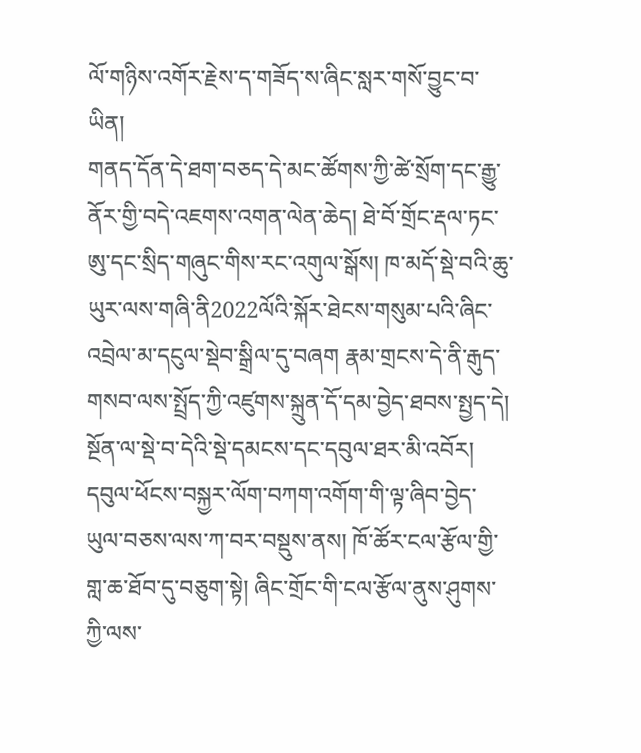ལོ་གཉིས་འགོར་རྗེས་ད་གཟོད་ས་ཞིང་སླར་གསོ་བྱུང་བ་ཡིན།
གནད་དོན་དེ་ཐག་བཅད་དེ་མང་ཚོགས་ཀྱི་ཚེ་སྲོག་དང་རྒྱུ་ནོར་གྱི་བདེ་འཇགས་འགན་ལེན་ཆེད། ཐེ་བོ་གྲོང་རྡལ་ཏང་ཨུ་དང་སྲིད་གཞུང་གིས་རང་འགུལ་སྒོས། ཁ་མདོ་སྡེ་བའི་ཆུ་ཡུར་ལས་གཞི་ནི2022ལོའི་སྐོར་ཐེངས་གསུམ་པའི་ཞིང་འབྲེལ་མ་དངུལ་སྡེབ་སྒྲིལ་དུ་བཞག རྣམ་གྲངས་དེ་ནི་རྒུད་གསབ་ལས་སྤྲོད་ཀྱི་འཛུགས་སྐྲུན་དོ་དམ་བྱེད་ཐབས་སྤྱད་དེ། སྔོན་ལ་སྡེ་བ་དེའི་སྡེ་དམངས་དང་དབུལ་ཐར་མི་འབོར། དབུལ་ཕོངས་བསྐྱར་ལོག་བཀག་འགོག་གི་ལྟ་ཞིབ་བྱེད་ཡུལ་བཅས་ལས་ཀ་བར་བསྡུས་ནས། ཁོ་ཚོར་ངལ་རྩོལ་གྱི་གླ་ཆ་ཐོབ་དུ་བཅུག་སྟེ། ཞིང་གྲོང་གི་ངལ་རྩོལ་ནུས་ཤུགས་ཀྱི་ལས་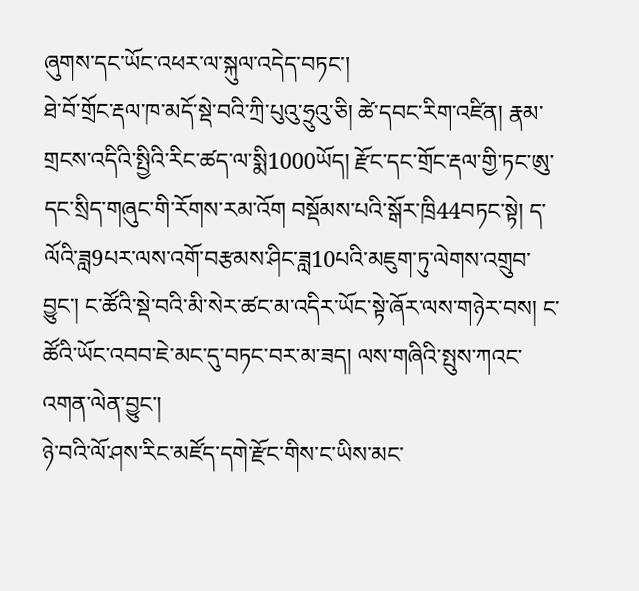ཞུགས་དང་ཡོང་འཕར་ལ་སྐུལ་འདེད་བཏང་།
ཐེ་བོ་གྲོང་རྡལ་ཁ་མདོ་སྡེ་བའི་ཀྲི་པུའུ་ཧྲུའུ་ཅི། ཚེ་དབང་རིག་འཛིན། རྣམ་གྲངས་འདིའི་སྤྱིའི་རིང་ཚད་ལ་སྨི1000ཡོད། རྫོང་དང་གྲོང་རྡལ་གྱི་ཏང་ཨུ་དང་སྲིད་གཞུང་གི་རོགས་རམ་འོག བསྡོམས་པའི་སྒོར་ཁྲི44བཏང་སྟེ། ད་ལོའི་ཟླ9པར་ལས་འགོ་བརྩམས་ཤིང་ཟླ10པའི་མཇུག་ཏུ་ལེགས་འགྲུབ་བྱུང་། ང་ཚོའི་སྡེ་བའི་མི་སེར་ཚང་མ་འདིར་ཡོང་སྟེ་ཞོར་ལས་གཉེར་བས། ང་ཚོའི་ཡོང་འབབ་ཇེ་མང་དུ་བཏང་བར་མ་ཟད། ལས་གཞིའི་སྤུས་ཀའང་འགན་ལེན་བྱུང་།
ཉེ་བའི་ལོ་ཤས་རིང་མཛོད་དགེ་རྫོང་གིས་ང་ཡིས་མང་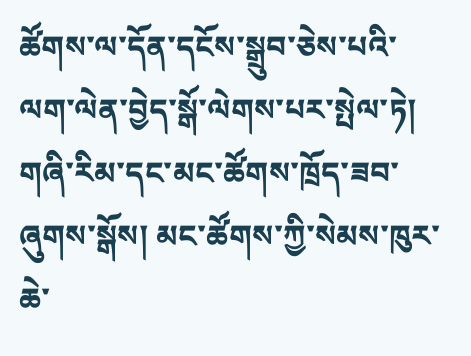ཚོགས་ལ་དོན་དངོས་སྒྲུབ་ཅེས་པའི་ལག་ལེན་བྱེད་སྒོ་ལེགས་པར་སྤེལ་ཏེ། གཞི་རིམ་དང་མང་ཚོགས་ཁྲོད་ཟབ་ཞུགས་སྒོས། མང་ཚོགས་ཀྱི་སེམས་ཁུར་ཆེ་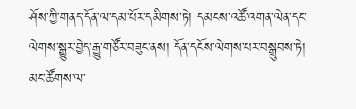ཤོས་ཀྱི་གནད་དོན་ལ་དམ་པོར་དམིགས་ཏེ། དམངས་འཚོ་འགན་ལེན་དང་ལེགས་སྒྱུར་བྱེད་རྒྱུ་གཙོར་བཟུང་ནས། དོན་དངོས་ལེགས་པར་བསྒྲུབས་ཏེ། མང་ཚོགས་ལ་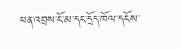ཕན་འབྲས་ངོ་མ་དང་དྲོད་ཁོལ་དངོས་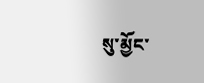སུ་མྱོང་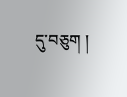དུ་བཅུག །